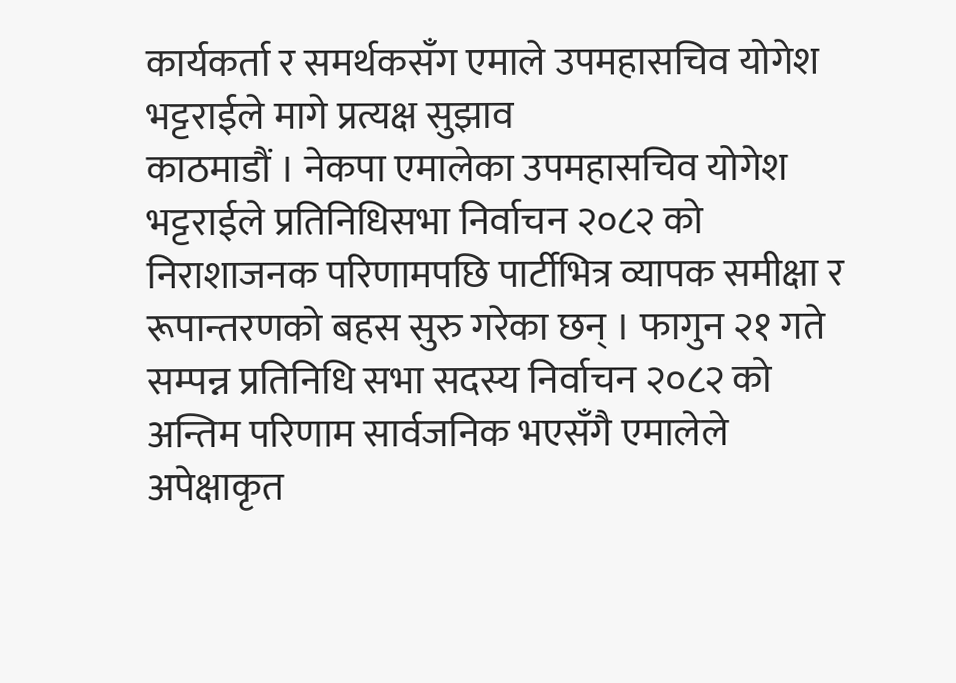कार्यकर्ता र समर्थकसँग एमाले उपमहासचिव योगेश भट्टराईले मागे प्रत्यक्ष सुझाव
काठमाडौं । नेकपा एमालेका उपमहासचिव योगेश भट्टराईले प्रतिनिधिसभा निर्वाचन २०८२ को निराशाजनक परिणामपछि पार्टीभित्र व्यापक समीक्षा र रूपान्तरणको बहस सुरु गरेका छन् । फागुन २१ गते सम्पन्न प्रतिनिधि सभा सदस्य निर्वाचन २०८२ को अन्तिम परिणाम सार्वजनिक भएसँगै एमालेले अपेक्षाकृत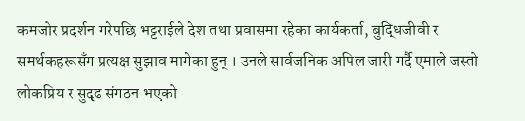कमजोर प्रदर्शन गरेपछि भट्टराईले देश तथा प्रवासमा रहेका कार्यकर्ता, बुद्धिजीवी र समर्थकहरूसँग प्रत्यक्ष सुझाव मागेका हुन् । उनले सार्वजनिक अपिल जारी गर्दै एमाले जस्तो लोकप्रिय र सुदृढ संगठन भएको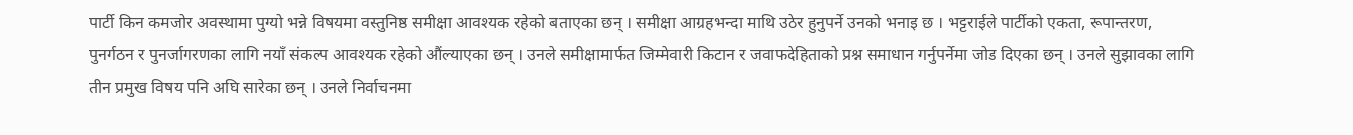पार्टी किन कमजोर अवस्थामा पुग्यो भन्ने विषयमा वस्तुनिष्ठ समीक्षा आवश्यक रहेको बताएका छन् । समीक्षा आग्रहभन्दा माथि उठेर हुनुपर्ने उनको भनाइ छ । भट्टराईले पार्टीको एकता, रूपान्तरण, पुनर्गठन र पुनर्जागरणका लागि नयाँ संकल्प आवश्यक रहेको औंल्याएका छन् । उनले समीक्षामार्फत जिम्मेवारी किटान र जवाफदेहिताको प्रश्न समाधान गर्नुपर्नेमा जोड दिएका छन् । उनले सुझावका लागि तीन प्रमुख विषय पनि अघि सारेका छन् । उनले निर्वाचनमा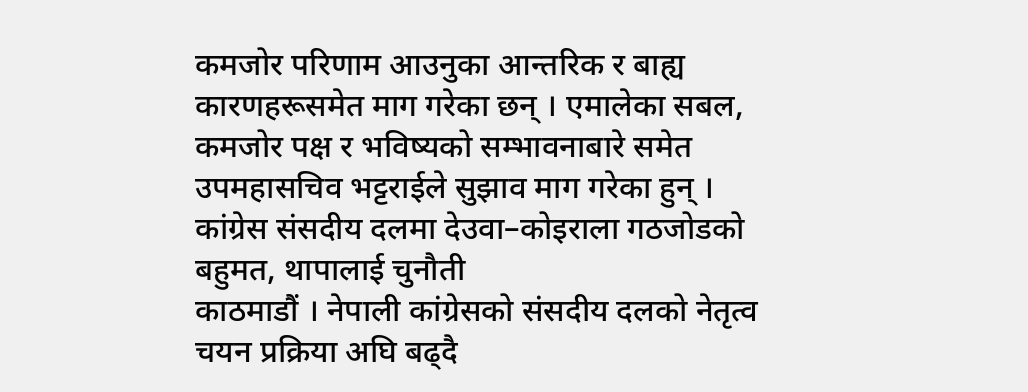कमजोर परिणाम आउनुका आन्तरिक र बाह्य कारणहरूसमेत माग गरेका छन् । एमालेका सबल, कमजोर पक्ष र भविष्यको सम्भावनाबारे समेत उपमहासचिव भट्टराईले सुझाव माग गरेका हुन् ।
कांग्रेस संसदीय दलमा देउवा–कोइराला गठजोडको बहुमत, थापालाई चुनौती
काठमाडौं । नेपाली कांग्रेसको संसदीय दलको नेतृत्व चयन प्रक्रिया अघि बढ्दै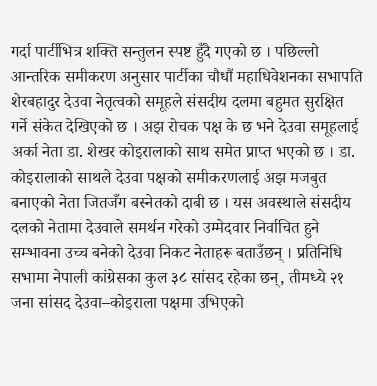गर्दा पार्टीभित्र शक्ति सन्तुलन स्पष्ट हुँदै गएको छ । पछिल्लो आन्तरिक समीकरण अनुसार पार्टीका चौधौं महाधिवेशनका सभापति शेरबहादुर देउवा नेतृत्वको समूहले संसदीय दलमा बहुमत सुरक्षित गर्ने संकेत देखिएको छ । अझ रोचक पक्ष के छ भने देउवा समूहलाई अर्का नेता डा. शेखर कोइरालाको साथ समेत प्राप्त भएको छ । डा. कोइरालाको साथले देउवा पक्षको समीकरणलाई अझ मजबुत बनाएको नेता जितजँग बस्नेतको दाबी छ । यस अवस्थाले संसदीय दलको नेतामा देउवाले समर्थन गरेको उम्मेदवार निर्वाचित हुने सम्भावना उच्च बनेको देउवा निकट नेताहरू बताउँछन् । प्रतिनिधि सभामा नेपाली कांग्रेसका कुल ३८ सांसद रहेका छन्, तीमध्ये २१ जना सांसद देउवा–कोइराला पक्षमा उभिएको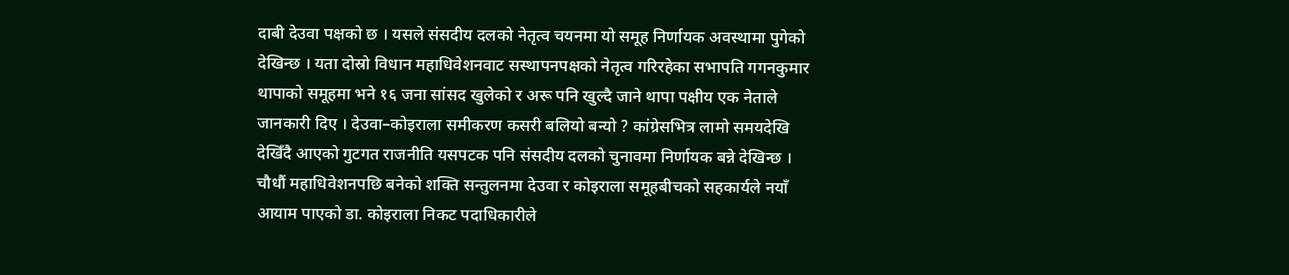दाबी देउवा पक्षको छ । यसले संसदीय दलको नेतृत्व चयनमा यो समूह निर्णायक अवस्थामा पुगेको देखिन्छ । यता दोस्रो विधान महाधिवेशनवाट सस्थापनपक्षको नेतृत्व गरिरहेका सभापति गगनकुमार थापाको समूहमा भने १६ जना सांसद खुलेको र अरू पनि खुल्दै जाने थापा पक्षीय एक नेताले जानकारी दिए । देउवा–कोइराला समीकरण कसरी बलियो बन्यो ? कांग्रेसभित्र लामो समयदेखि देखिँदै आएको गुटगत राजनीति यसपटक पनि संसदीय दलको चुनावमा निर्णायक बन्ने देखिन्छ । चौधौं महाधिवेशनपछि बनेको शक्ति सन्तुलनमा देउवा र कोइराला समूहबीचको सहकार्यले नयाँ आयाम पाएको डा. कोइराला निकट पदाधिकारीले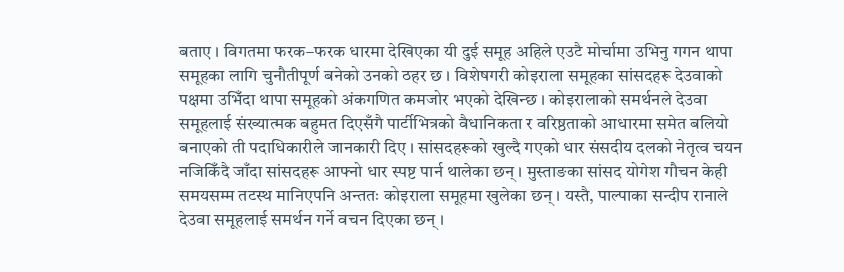बताए । विगतमा फरक–फरक धारमा देखिएका यी दुई समूह अहिले एउटै मोर्चामा उभिनु गगन थापा समूहका लागि चुनौतीपूर्ण बनेको उनको ठहर छ । विशेषगरी कोइराला समूहका सांसदहरू देउवाको पक्षमा उभिँदा थापा समूहको अंकगणित कमजोर भएको देखिन्छ । कोइरालाको समर्थनले देउवा समूहलाई संख्यात्मक बहुमत दिएसँगै पार्टीभित्रको वैधानिकता र वरिष्ठताको आधारमा समेत बलियो बनाएको ती पदाधिकारीले जानकारी दिए । सांसदहरूको खुल्दै गएको धार संसदीय दलको नेतृत्व चयन नजिकिँदै जाँदा सांसदहरू आफ्नो धार स्पष्ट पार्न थालेका छन् । मुस्ताङका सांसद योगेश गौचन केही समयसम्म तटस्थ मानिएपनि अन्ततः कोइराला समूहमा खुलेका छन् । यस्तै, पाल्पाका सन्दीप रानाले देउवा समूहलाई समर्थन गर्ने वचन दिएका छन् ।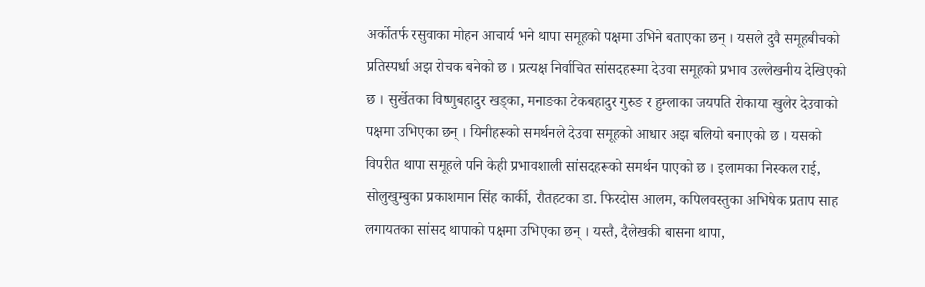अर्कोतर्फ रसुवाका मोहन आचार्य भने थापा समूहको पक्षमा उभिने बताएका छन् । यसले दुवै समूहबीचको प्रतिस्पर्धा अझ रोचक बनेको छ । प्रत्यक्ष निर्वाचित सांसदहरूमा देउवा समूहको प्रभाव उल्लेखनीय देखिएको छ । सुर्खेतका विष्णुबहादुर खड्का, मनाङका टेकबहादुर गुरुङ र हुम्लाका जयपति रोकाया खुलेर देउवाको पक्षमा उभिएका छन् । यिनीहरूको समर्थनले देउवा समूहको आधार अझ बलियो बनाएको छ । यसको विपरीत थापा समूहले पनि केही प्रभावशाली सांसदहरूको समर्थन पाएको छ । इलामका निस्कल राई, सोलुखुम्बुका प्रकाशमान सिंह कार्की, रौतहटका डा. फिरदोस आलम, कपिलवस्तुका अभिषेक प्रताप साह लगायतका सांसद थापाको पक्षमा उभिएका छन् । यस्तै, दैलेखकी बासना थापा,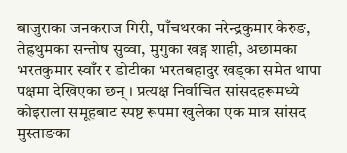बाजुराका जनकराज गिरी, पाँचथरका नरेन्द्रकुमार केरुङ, तेह्रथुमका सन्तोष सुव्वा, मुगुका खड्ग शाही, अछामका भरतकुमार स्वाँर र डोटीका भरतबहादुर खड्का समेत थापा पक्षमा देखिएका छन् । प्रत्यक्ष निर्वाचित सांसदहरूमध्ये कोइराला समूहबाट स्पष्ट रूपमा खुलेका एक मात्र सांसद मुस्ताङका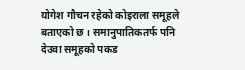योगेश गौचन रहेको कोइराला समूहले बताएको छ । समानुपातिकतर्फ पनि देउवा समूहको पकड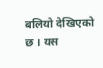बलियो देखिएको छ । यस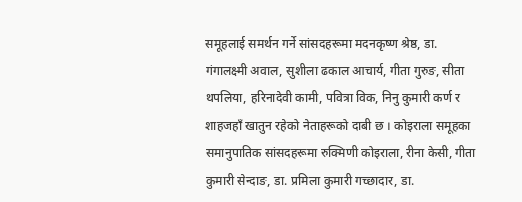समूहलाई समर्थन गर्ने सांसदहरूमा मदनकृष्ण श्रेष्ठ, डा. गंगालक्ष्मी अवाल, सुशीला ढकाल आचार्य, गीता गुरुङ, सीता थपलिया, हरिनादेवी कामी, पवित्रा विक, निनु कुमारी कर्ण र शाहजहाँ खातुन रहेको नेताहरूको दाबी छ । कोइराला समूहका समानुपातिक सांसदहरूमा रुक्मिणी कोइराला, रीना केसी, गीता कुमारी सेन्दाङ, डा. प्रमिला कुमारी गच्छादार, डा.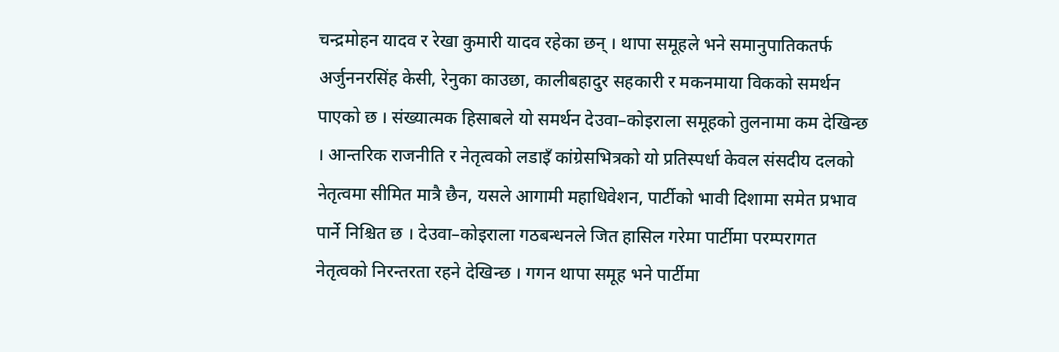चन्द्रमोहन यादव र रेखा कुमारी यादव रहेका छन् । थापा समूहले भने समानुपातिकतर्फ अर्जुननरसिंह केसी, रेनुका काउछा, कालीबहादुर सहकारी र मकनमाया विकको समर्थन पाएको छ । संख्यात्मक हिसाबले यो समर्थन देउवा–कोइराला समूहको तुलनामा कम देखिन्छ । आन्तरिक राजनीति र नेतृत्वको लडाइँ कांग्रेसभित्रको यो प्रतिस्पर्धा केवल संसदीय दलको नेतृत्वमा सीमित मात्रै छैन, यसले आगामी महाधिवेशन, पार्टीको भावी दिशामा समेत प्रभाव पार्ने निश्चित छ । देउवा–कोइराला गठबन्धनले जित हासिल गरेमा पार्टीमा परम्परागत नेतृत्वको निरन्तरता रहने देखिन्छ । गगन थापा समूह भने पार्टीमा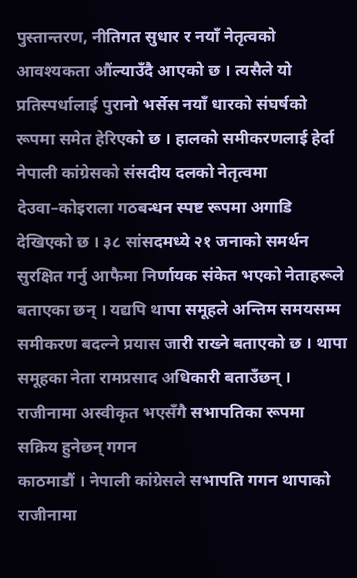पुस्तान्तरण, नीतिगत सुधार र नयाँ नेतृत्वको आवश्यकता औंल्याउँदै आएको छ । त्यसैले यो प्रतिस्पर्धालाई पुरानो भर्सेस नयाँ धारको संघर्षको रूपमा समेत हेरिएको छ । हालको समीकरणलाई हेर्दा नेपाली कांग्रेसको संसदीय दलको नेतृत्वमा देउवा–कोइराला गठबन्धन स्पष्ट रूपमा अगाडि देखिएको छ । ३८ सांसदमध्ये २१ जनाको समर्थन सुरक्षित गर्नु आफैमा निर्णायक संकेत भएको नेताहरूले बताएका छन् । यद्यपि थापा समूहले अन्तिम समयसम्म समीकरण बदल्ने प्रयास जारी राख्ने बताएको छ । थापा समूहका नेता रामप्रसाद अधिकारी बताउँछन् ।
राजीनामा अस्वीकृत भएसँगै सभापतिका रूपमा सक्रिय हुनेछन् गगन
काठमाडौं । नेपाली कांग्रेसले सभापति गगन थापाको राजीनामा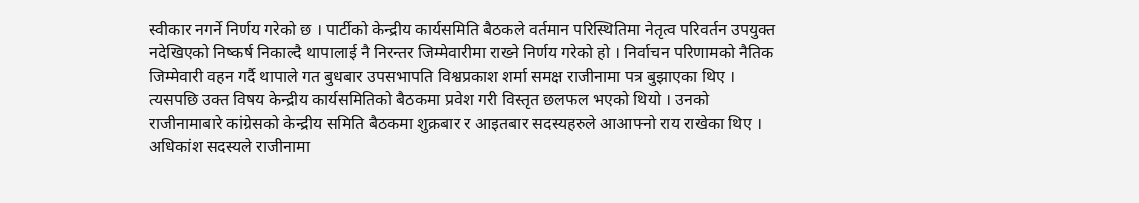स्वीकार नगर्ने निर्णय गरेको छ । पार्टीको केन्द्रीय कार्यसमिति बैठकले वर्तमान परिस्थितिमा नेतृत्व परिवर्तन उपयुक्त नदेखिएको निष्कर्ष निकाल्दै थापालाई नै निरन्तर जिम्मेवारीमा राख्ने निर्णय गरेको हो । निर्वाचन परिणामको नैतिक जिम्मेवारी वहन गर्दै थापाले गत बुधबार उपसभापति विश्वप्रकाश शर्मा समक्ष राजीनामा पत्र बुझाएका थिए । त्यसपछि उक्त विषय केन्द्रीय कार्यसमितिको बैठकमा प्रवेश गरी विस्तृत छलफल भएको थियो । उनको राजीनामाबारे कांग्रेसको केन्द्रीय समिति बैठकमा शुक्रबार र आइतबार सदस्यहरुले आआफ्नो राय राखेका थिए । अधिकांश सदस्यले राजीनामा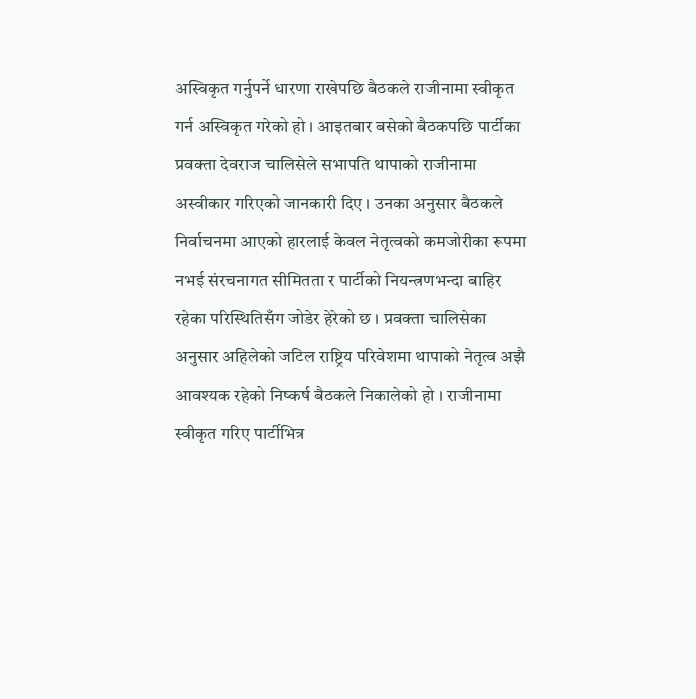अस्विकृत गर्नुपर्ने धारणा राखेपछि बैठकले राजीनामा स्वीकृत गर्न अस्विकृत गरेको हो । आइतबार बसेको बैठकपछि पार्टीका प्रवक्ता देवराज चालिसेले सभापति थापाको राजीनामा अस्वीकार गरिएको जानकारी दिए । उनका अनुसार बैठकले निर्वाचनमा आएको हारलाई केवल नेतृत्वको कमजोरीका रूपमा नभई संरचनागत सीमितता र पार्टीको नियन्त्रणभन्दा बाहिर रहेका परिस्थितिसँग जोडेर हेरेको छ । प्रवक्ता चालिसेका अनुसार अहिलेको जटिल राष्ट्रिय परिवेशमा थापाको नेतृत्व अझै आवश्यक रहेको निष्कर्ष बैठकले निकालेको हो । राजीनामा स्वीकृत गरिए पार्टीभित्र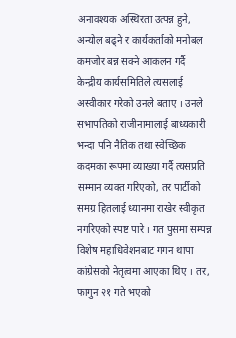अनावश्यक अस्थिरता उत्पन्न हुने, अन्योल बढ्ने र कार्यकर्ताको मनोबल कमजोर बन्न सक्ने आकलन गर्दै केन्द्रीय कार्यसमितिले त्यसलाई अस्वीकार गरेको उनले बताए । उनले सभापतिको राजीनामालाई बाध्यकारी भन्दा पनि नैतिक तथा स्वेच्छिक कदमका रूपमा व्याख्या गर्दै त्यसप्रति सम्मान व्यक्त गरिएको, तर पार्टीको समग्र हितलाई ध्यानमा राखेर स्वीकृत नगरिएको स्पष्ट पारे । गत पुसमा सम्पन्न विशेष महाधिवेशनबाट गगन थापा कांग्रेसको नेतृत्वमा आएका थिए । तर, फागुन २१ गते भएको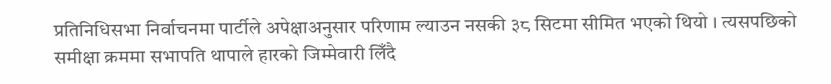प्रतिनिधिसभा निर्वाचनमा पार्टीले अपेक्षाअनुसार परिणाम ल्याउन नसकी ३८ सिटमा सीमित भएको थियो । त्यसपछिको समीक्षा क्रममा सभापति थापाले हारको जिम्मेवारी लिँदै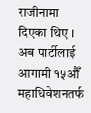राजीनामा दिएका थिए । अब पार्टीलाई आगामी १५औँ महाधिवेशनतर्फ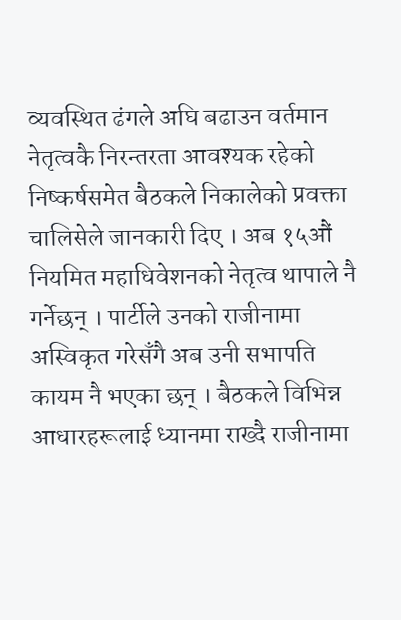व्यवस्थित ढंगले अघि बढाउन वर्तमान नेतृत्वकै निरन्तरता आवश्यक रहेको निष्कर्षसमेत बैठकले निकालेको प्रवक्ता चालिसेले जानकारी दिए । अब १५औं नियमित महाधिवेशनको नेतृत्व थापाले नै गर्नेछन् । पार्टीले उनको राजीनामा अस्विकृत गरेसँगै अब उनी सभापति कायम नै भएका छन् । बैठकले विभिन्न आधारहरूलाई ध्यानमा राख्दै राजीनामा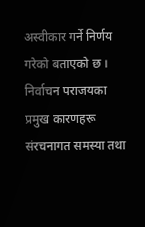अस्वीकार गर्ने निर्णय गरेको बताएको छ । निर्वाचन पराजयका प्रमुख कारणहरू संरचनागत समस्या तथा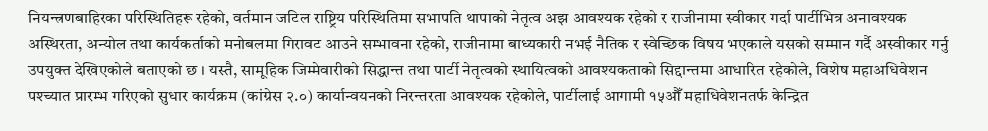नियन्त्रणबाहिरका परिस्थितिहरू रहेको, वर्तमान जटिल राष्ट्रिय परिस्थितिमा सभापति थापाको नेतृत्व अझ आवश्यक रहेको र राजीनामा स्वीकार गर्दा पार्टीभित्र अनावश्यक अस्थिरता, अन्योल तथा कार्यकर्ताको मनोबलमा गिरावट आउने सम्भावना रहेको, राजीनामा बाध्यकारी नभई नैतिक र स्वेच्छिक विषय भएकाले यसको सम्मान गर्दै अस्वीकार गर्नु उपयुक्त देखिएकोले बताएको छ । यस्तै, सामूहिक जिम्मेवारीको सिद्धान्त तथा पार्टी नेतृत्वको स्थायित्वको आवश्यकताको सिद्दान्तमा आधारित रहेकोले, विशेष महाअधिवेशन पश्च्यात प्रारम्भ गरिएको सुधार कार्यक्रम (कांग्रेस २.०) कार्यान्वयनको निरन्तरता आवश्यक रहेकोले, पार्टीलाई आगामी १५औँ महाधिवेशनतर्फ केन्द्रित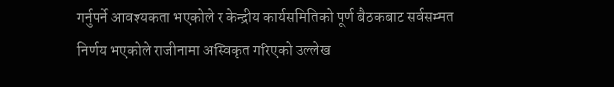गर्नुपर्ने आवश्यकता भएकोले र केन्द्रीय कार्यसमितिको पूर्ण बैठकबाट सर्वसम्मत निर्णय भएकोले राजीनामा अस्विकृत गरिएको उल्लेख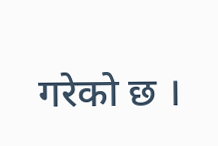गरेको छ ।